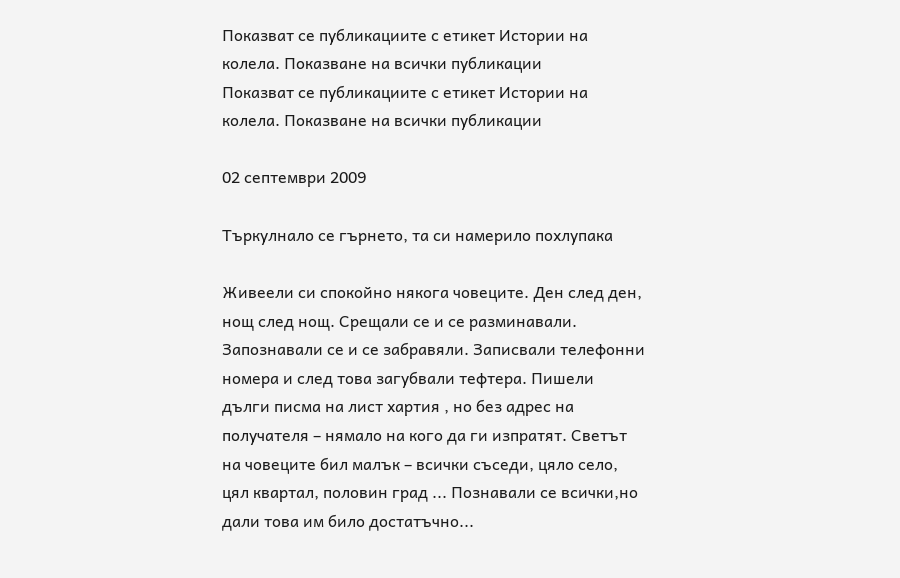Показват се публикациите с етикет Истории на колела. Показване на всички публикации
Показват се публикациите с етикет Истории на колела. Показване на всички публикации

02 септември 2009

Търкулнало се гърнето, та си намерило похлупака

Живеели си спокойно някога човеците. Ден след ден, нощ след нощ. Срещали се и се разминавали. Запознавали се и се забравяли. Записвали телефонни номера и след това загубвали тефтера. Пишели дълги писма на лист хартия , но без адрес на получателя – нямало на кого да ги изпратят. Светът на човеците бил малък – всички съседи, цяло село, цял квартал, половин град ... Познавали се всички,но дали това им било достатъчно...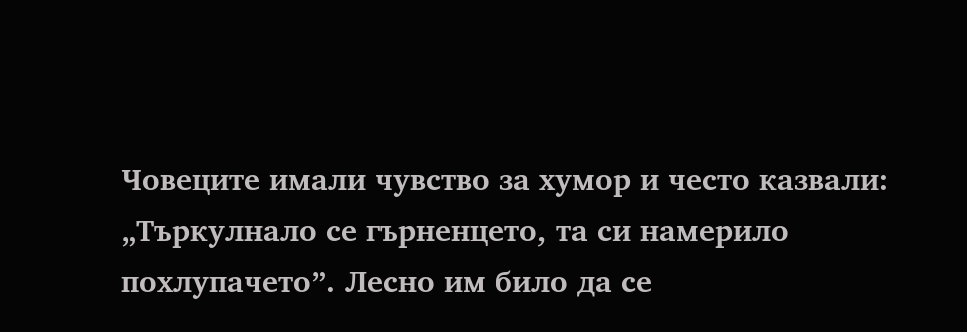Човеците имали чувство за хумор и често казвали: „Търкулнало се гърненцето, та си намерило похлупачето”. Лесно им било да се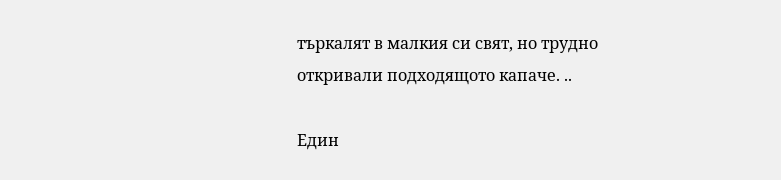търкалят в малкия си свят, но трудно откривали подходящото капаче. ..

Един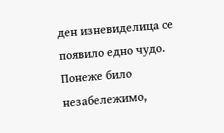ден изневиделица се появило едно чудо. Понеже било незабележимо,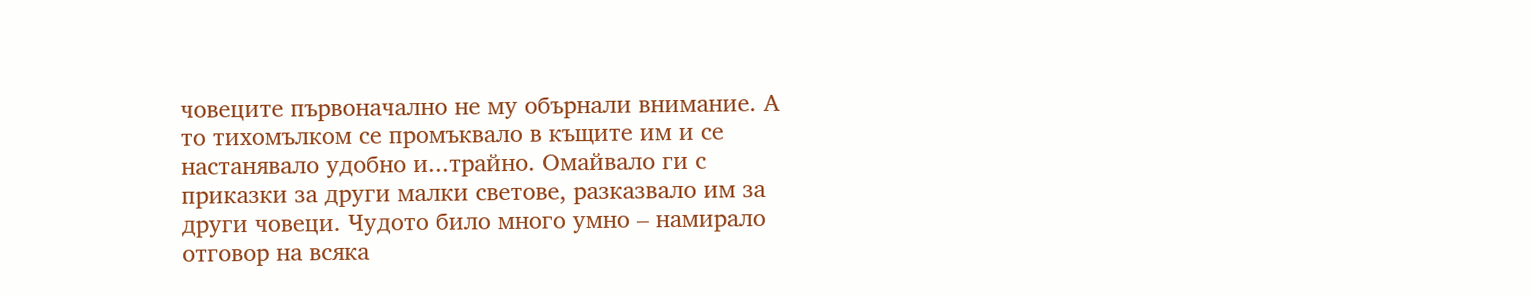човеците първоначално не му обърнали внимание. А то тихомълком се промъквало в къщите им и се настанявало удобно и...трайно. Омайвало ги с приказки за други малки светове, разказвало им за други човеци. Чудото било много умно – намирало отговор на всяка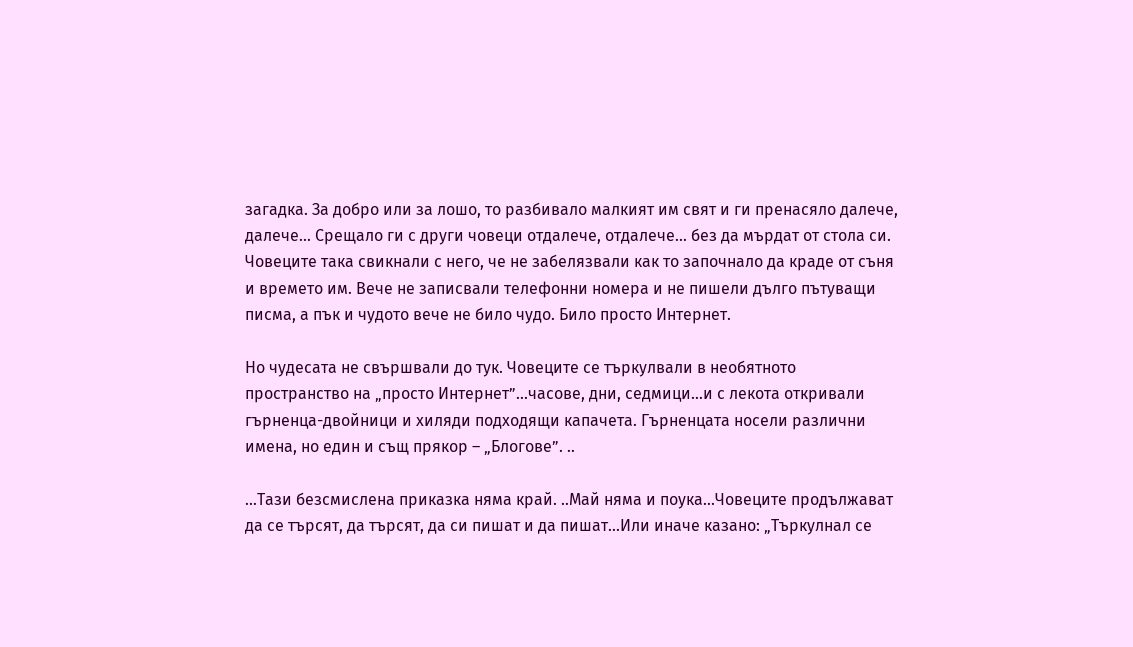загадка. За добро или за лошо, то разбивало малкият им свят и ги пренасяло далече, далече... Срещало ги с други човеци отдалече, отдалeче... без да мърдат от стола си. Човеците така свикнали с него, че не забелязвали как то започнало да краде от съня и времето им. Вече не записвали телефонни номера и не пишели дълго пътуващи писма, а пък и чудото вече не било чудо. Било просто Интернет.

Но чудесата не свършвали до тук. Човеците се търкулвали в необятното пространство на „просто Интернет”...часове, дни, седмици...и с лекота откривали гърненца-двойници и хиляди подходящи капачета. Гърненцата носели различни имена, но един и същ прякор – „Блогове”. ..

...Тази безсмислена приказка няма край. ..Май няма и поука...Човеците продължават да се търсят, да търсят, да си пишат и да пишат...Или иначе казано: „Търкулнал се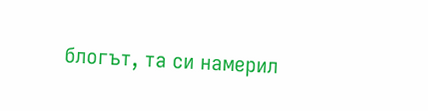блогът, та си намерил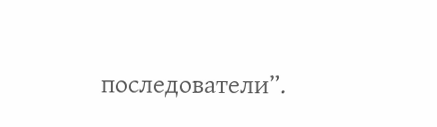последователи”.